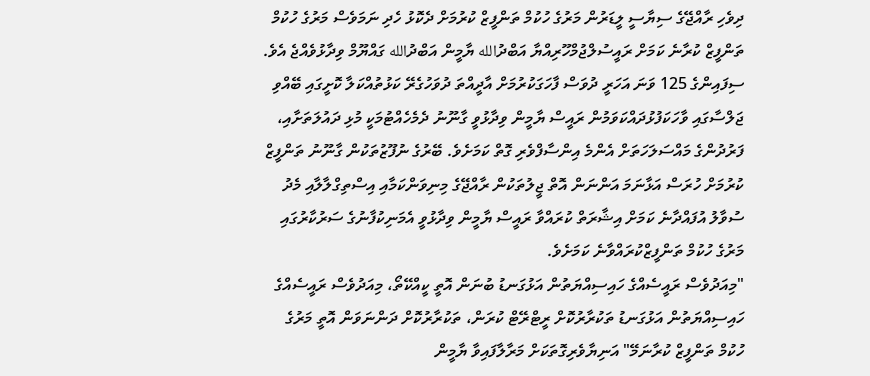ދިވެހި ރާއްޖޭގެ ސިޔާސީ ލީޑަރުން މަރުގެ ހުކުމް ތަންފީޒް ކުރުމަށް ދެކޮޅު ހެދި ނަމަވެސް މަރުގެ ހުކުމް ތަންފީޒް ކުރާނެ ކަމަށް ރައީސުލްޖުމްހޫރިއްޔާ އަބްދުالله ޔާމީން އަބްދުالله ގައްޔޫމް ވިދާޅުވެއްޖެ އެވެ.
ސިފައިންގެ 125 ވަނަ އަހަރީ ދުވަސް ފާހަގަކުރުމަށް އާދީއްތަ ދުވަހުގެރޭ ކަޅުތުއްކަލާ ކޮށީގައި ބޭއްވި ޖަލްސާގައި ވާހަކަފުޅުދައްކަވަމުން ރައީސް ޔާމީން ވިދާޅުވީ ގާނޫނު ދެމެހެއްޓުމަކީ މުޅި ދައުލަތަށާއި، ފަރުދުންގެ މައްސަލަހަތަށް އެންމެ އިންސާފްވެރި ގޮތް ކަމަށެވެ. ބޭރުގެ ނުފޫޒުތަކުން ގާނޫނު ތަންފީޒް ކުރުމަށް ހުރަސް އަޅާނަމަ އަންނަން އޮތް ޖީލުތަކުން ރާއްޖޭގެ މިނިވަންކަމާއި އިސްތިގްލާލާއި މެދު ސުވާލު އުފައްދާނެ ކަމަށް އިޝާރަތް ކުރައްވާ ރައީސް ޔާމީން ވިދާޅުވީ އެމަނިކުފާނުގެ ސަރުކާރުގައި މަރުގެ ހުކުމް ތަންފީޒްކުރައްވާނެ ކަމަށެވެ.
"މިއަދުވެސް ރައީސެއްގެ ހައިސިއްޔަތުން އަޅުގަނޑު ބުނަން އޮތީ ކީއްކޭތޯ، މިއަދުވެސް ރައީސެއްގެ ހައިސިއްޔަތުން އަޅުގަނޑު ތަކުރާރުކޮށް ރީޓްރޭޓް ކުރަން، ތަކުރާރުކޮށް ދަންނަވަން އޮތީ މަރުގެ ހުކުމް ތަންފީޒް ކުރާނަމޭ" އަނިޔާވެރިގޮތަކަށް މަރާލާފައިވާ ޔާމީން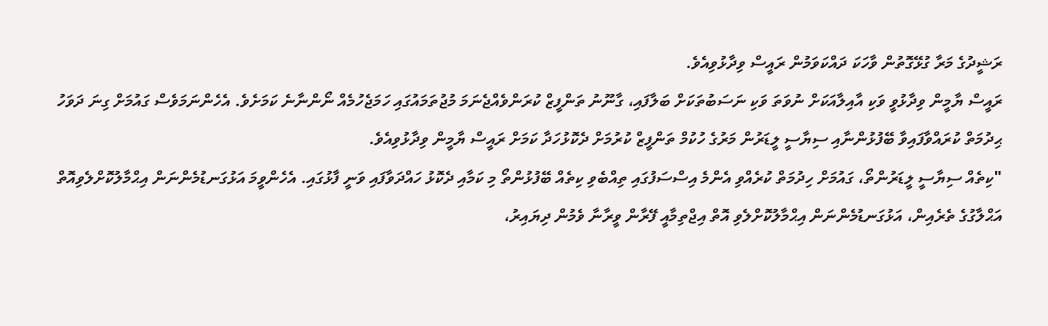ރަޝީދުގެ މަރާ ގުޅޭގޮތުން ވާހަކަ ދައްކަވަމުން ރައީސް ވިދާޅުވިއެވެ.
ރައީސް ޔާމީން ވިދާޅުވީ ވަކި އާއިލާއަކަށް ނުވަތަ ވަކި ނަސަބުތަކަށް ބަލާފައި، ގާނޫނު ތަންފީޒް ކުރަންވެއްޖެނަމަ މުޖުތަމައުގައި ހަމަޖެހުމެއް ނޯންނާނެ ކަމަށެވެ. އެހެންނަމަވެސް ގައުމަށް ގިނަ ދަވަހު ޙިދުމަތް ކުރައްވާފައިވާ ބޭފުޅުންނާއި ސިޔާސީ ލީޑަރުން މަރުގެ ހުކުމް ތަންފީޒް ކުރުމަށް ދެކޮޅުހަދާ ކަމަށް ރައީސް ޔާމީން ވިދާޅުވިއެވެ.
"ކިތެއް ސިޔާސީ ލީޑަރުންތޯ، ގައުމަށް ހިދުމަތް ކުރެއްވި އެންމެ އިސްސަފުގައި ތިއްބެވި ކިތެއް ބޭފުޅުންތޯ މި ކަމާއި ދެކޮޅު ހައްދަވާފައި ވަނީ ފާޅުގައި. އެހެންވީމަ އަޅުގަނޑުމެންނަން އިޙްމާލުކޮށްލެވިއޮތް އަޙްލާގުގެ ތެރެއިން، އަޅުގަނޑުމެންނަން އިޙްމާލުކޮށްލެވި އޮތް އިޖްތިމާއީ ފޭރާން ވީރާނާ ވެމުން ދިޔައިރު،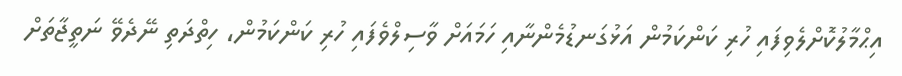އިޙްމާލުކޮށްލެވިފައި ހުރި ކަންކަމުން އަޅުގަނޑުމެންނާއި ހަމައަށް ވާސިލްވެފައި ހުރި ކަންކަމުން، ހިތްދަތި ނޭދެވޭ ނަތީޖާތަށް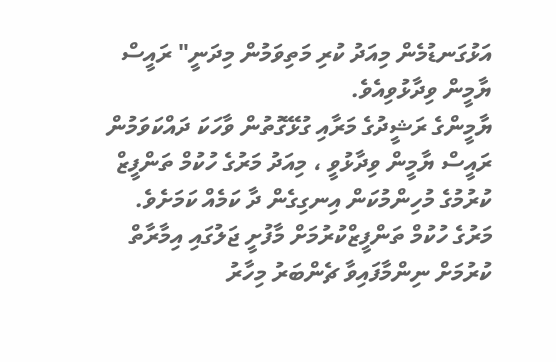އަޅުގަނޑުމެން މިއަދު ކުރި މަތިވަމުން މިދަނީ" ރައީސް ޔާމީން ވިދާޅުވިއެވެ.
ޔާމީންގެ ރަޝީދުގެ މަރާއި ގުޅޭގޮތުން ވާހަކަ ދައްކަވަމުން ރައީސް ޔާމީން ވިދާޅުވީ ، މިއަދު މަރުގެ ހުކުމް ތަންފީޒް ކުރުމުގެ މުހިންމުކަން އިނގިގެން ދާ ކަމެއް ކަމަށެވެ.
މަރުގެ ހުކުމް ތަންފީޒްކުރުމަށް މާފުށީ ޖަލުގައި އިމާރާތް ކުރުމަށް ނިންމާފައިވާ ޗެންބަރު މިހާރު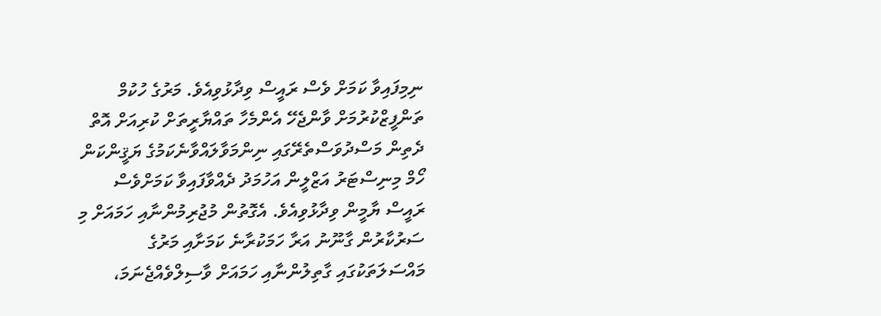ނިމިފައިވާ ކަމަށް ވެސް ރައީސް ވިދާޅުވިއެވެ. މަރުގެ ހުކުމް ތަންފީޒްކުރުމަށް ވާންޖެހޭ އެންމެހާ ތައްޔާރީތަށް ކުރިއަށް އޮތް ދެތިން މަސްދުވަސްތެރޭގައި ނިންމަވާލައްވާނެކަމުގެ ޔަޤީންކަން ހޯމް މިނިސްޓަރު އަޒްލީން އަހުމަދު ދެއްވާފައިވާ ކަމަށްވެސް ރައީސް ޔާމީން ވިދާޅުވިއެވެ. އެގޮތުން މުޖުރިމުންނާއި ހަމައަށް މި ސަރުކާރުން ގާނޫނު އަރާ ހަމަކުރާނެ ކަމަށާއި މަރުގެ މައްސަލަތަކުގައި ގާތިލުންނާއި ހަމައަށް ވާސިލްވެއްޖެނަމަ،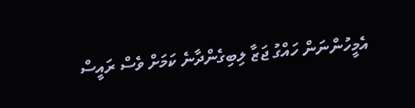އެމީހުންނަން ހައްގު ޖަޒާ ލިބިގެންދާނެ ކަމަށް ވެސް ރައީސް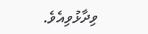ވިދާޅުވިއެވެ.